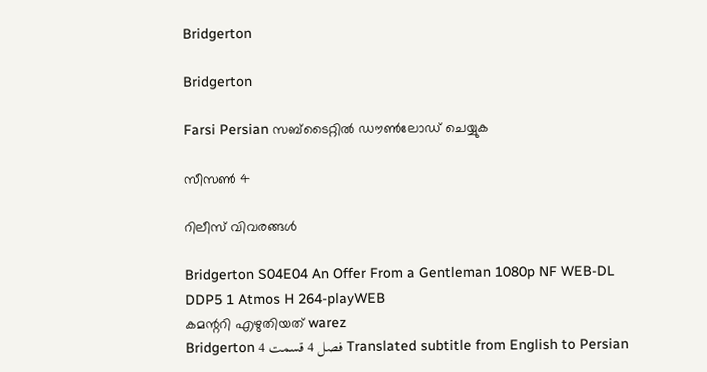Bridgerton

Bridgerton

Farsi Persian സബ്ടൈറ്റിൽ ഡൗൺലോഡ് ചെയ്യുക

സീസൺ 4

റിലീസ് വിവരങ്ങൾ

Bridgerton S04E04 An Offer From a Gentleman 1080p NF WEB-DL DDP5 1 Atmos H 264-playWEB
കമന്ററി എഴുതിയത് warez
Translated subtitle from English to Persian فصل 4 قسمت 4 Bridgerton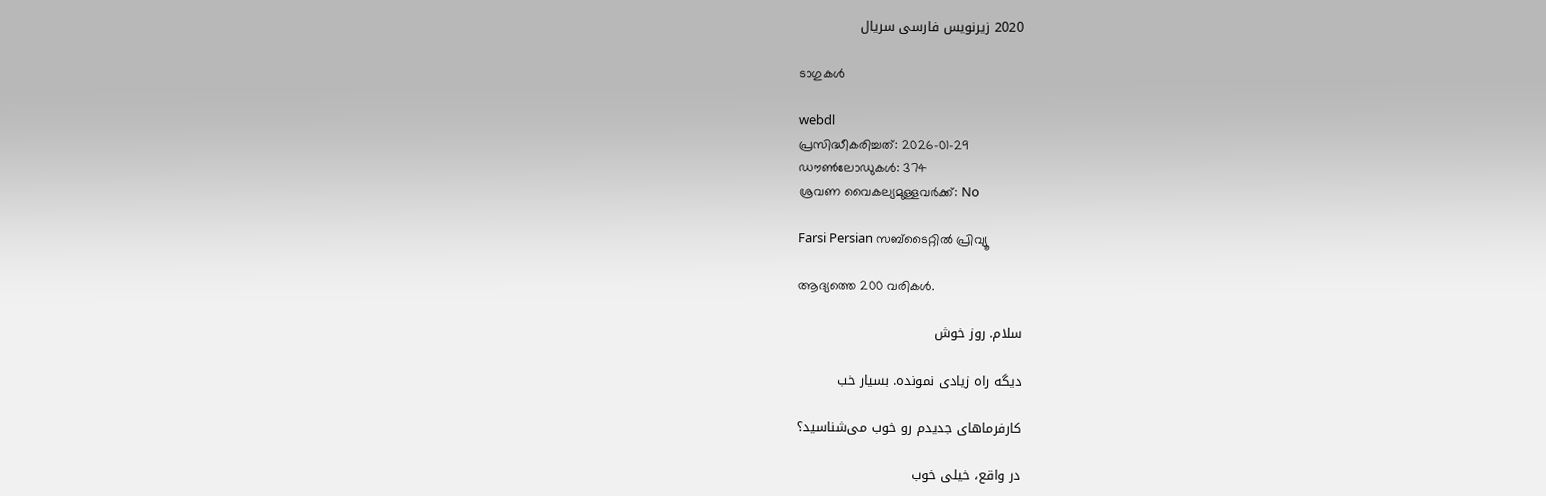2020 زیرنویس فارسی سریال

ടാഗുകൾ

webdl
പ്രസിദ്ധീകരിച്ചത്: 2026-01-29
ഡൗൺലോഡുകൾ: 374
ശ്രവണ വൈകല്യമുള്ളവർക്ക്: No

Farsi Persian സബ്ടൈറ്റിൽ പ്രിവ്യൂ

ആദ്യത്തെ 200 വരികൾ.

سلام. روز خوش

دیگه راه زیادی نمونده. بسیار خب

کارفرماهای جدیدم رو خوب می‌شناسید؟

در واقع، خیلی خوب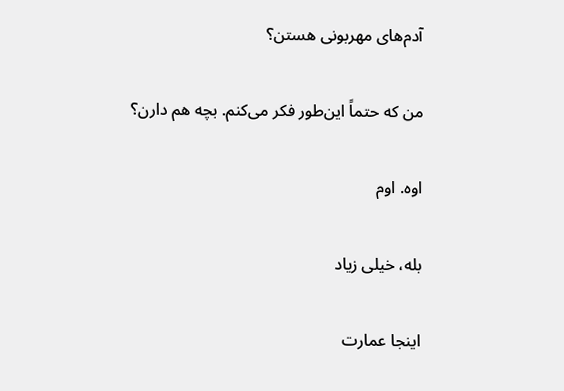آدم‌های مهربونی هستن؟

من که حتماً این‌طور فکر می‌کنم. بچه‌ هم دارن؟

اوه. اوم

بله، خیلی زیاد

اینجا عمارت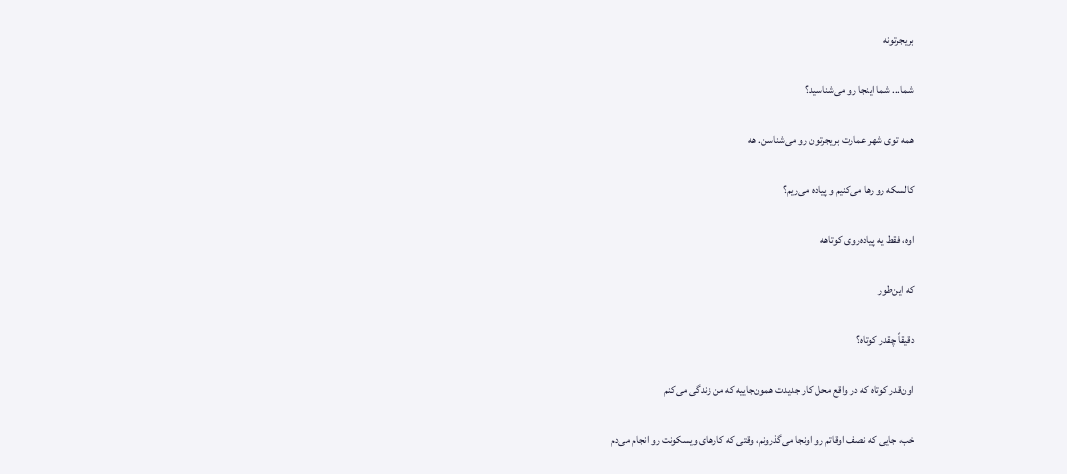بریجرتونه

شما... شما اینجا رو می‌شناسید؟

همه توی شهر عمارت بریجرتون رو می‌شناسن. هه

کالسکه رو رها می‌کنیم و پیاده می‌ریم؟

اوه، فقط یه پیاده‌روی کوتاهه

که این‌طور

دقیقاً چقدر کوتاه؟

اون‌قدر کوتاه که در واقع محل کار جدیدت همون‌جاییه که من زندگی می‌کنم

خب، جایی که نصف اوقاتم رو اونجا می‌گذرونم، وقتی که کارهای ویسکونت رو انجام می‌دم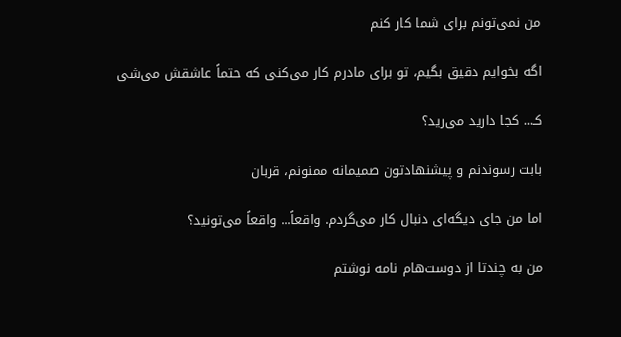من نمی‌تونم برای شما کار کنم

اگه بخوایم دقیق بگیم، تو برای مادرم کار می‌کنی که حتماً عاشقش می‌شی

کـ... کجا دارید می‌رید؟

بابت رسوندنم و پیشنهادتون صمیمانه ممنونم، قربان

اما من جای دیگه‌ای دنبال کار می‌گردم. واقعاً... واقعاً می‌تونید؟

من به چندتا از دوست‌هام نامه نوشتم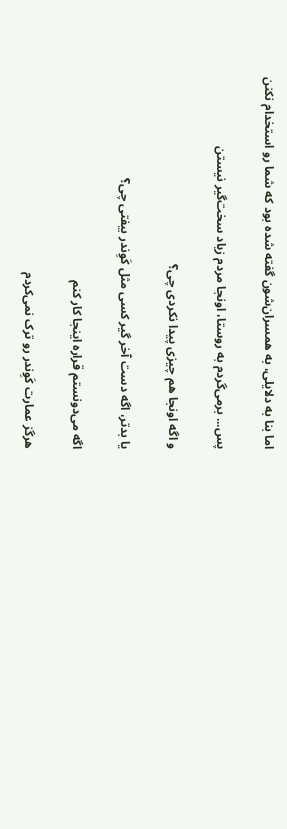اما بنا به دلایلی، به همسران‌شون گفته شده بود که شما رو استخدام نکنن

پس... برمی‌گردم به روستا، اونجا مردم زیاد سخت‌گیر نیستن

و اگه اونجا هم چیزی پیدا نکردی چی؟

یا بدتر، اگه دست آخر گیر کسی مثل کَوِندر بیفتی چی؟

اگه می‌دونستم قراره اینجا کار کنم

هرگز عمارت کَوِندر رو ترک نمی‌کردم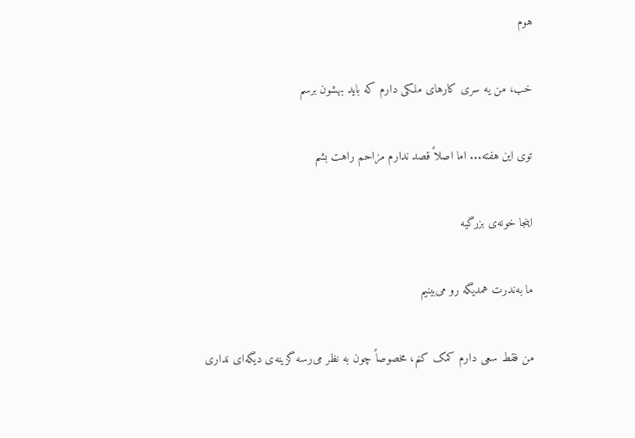هوم

خب، من یه سری کارهای ملکی دارم که باید بهشون برسم

توی این هفته... اما اصلاً قصد ندارم مزاحم راهت بشم

اینجا خونه‌ی بزرگیه

ما به‌ندرت همدیگه رو می‌بینیم

من فقط سعی دارم کمک کنم، مخصوصاً چون به نظر می‌رسه گزینه‌ی دیگه‌ای نداری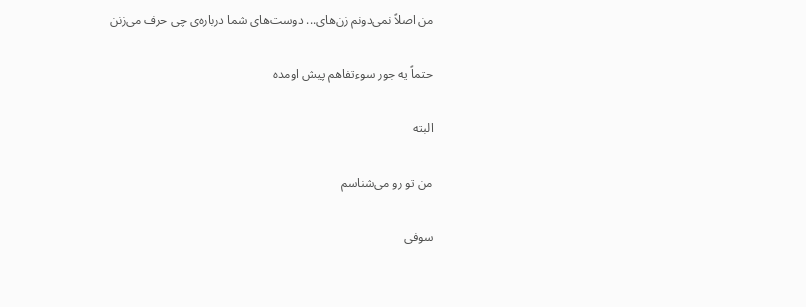من اصلاً نمی‌دونم زن‌های... دوست‌های شما درباره‌ی چی حرف می‌زنن

حتماً یه جور سوءتفاهم پیش اومده

البته

من تو رو می‌شناسم

سوفی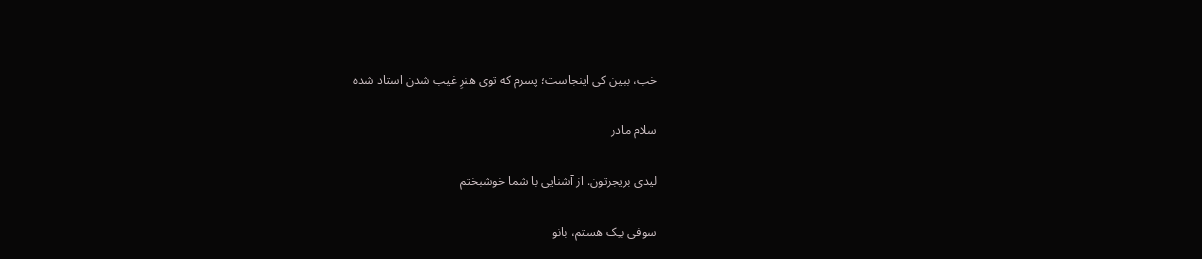خب، ببین کی اینجاست؛ پسرم که توی هنرِ غیب شدن استاد شده

سلام مادر

لیدی بریجرتون. از آشنایی با شما خوشبختم

سوفی بـِک هستم، بانو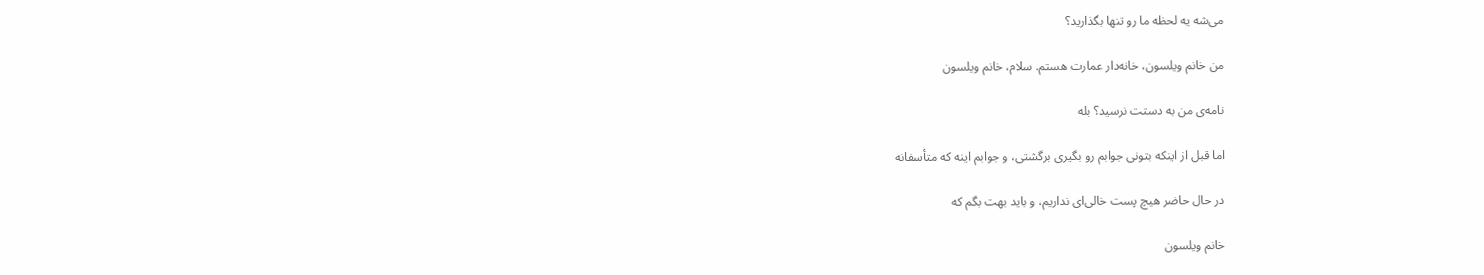می‌شه یه لحظه ما رو تنها بگذارید؟

من خانم ویلسون، خانه‌دار عمارت هستم. سلام، خانم ویلسون

نامه‌ی من به دستت نرسید؟ بله

اما قبل از اینکه بتونی جوابم رو بگیری برگشتی، و جوابم اینه که متأسفانه

در حال حاضر هیچ پست خالی‌ای نداریم، و باید بهت بگم که

خانم ویلسون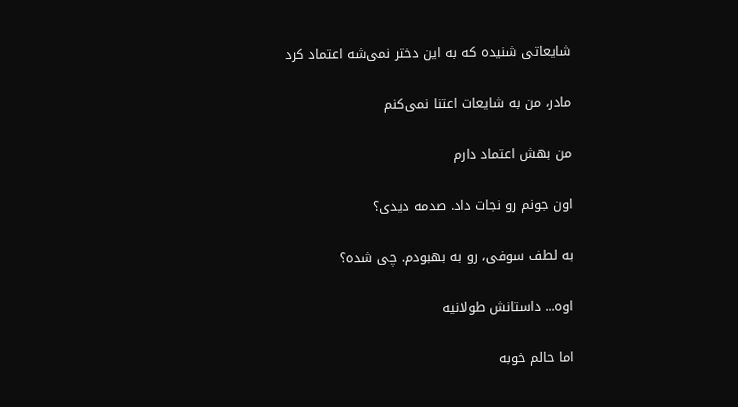شایعاتی شنیده که به این دختر نمی‌شه اعتماد کرد

مادر، من به شایعات اعتنا نمی‌کنم

من بهش اعتماد دارم

اون جونم رو نجات داد. صدمه دیدی؟

به لطف سوفی، رو به بهبودم. چی شده؟

اوه... داستانش طولانیه

اما حالم خوبه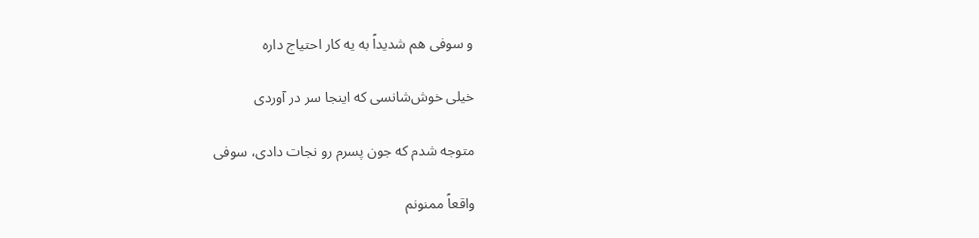و سوفی هم شدیداً به یه کار احتیاج داره

خیلی خوش‌شانسی که اینجا سر در آوردی

متوجه شدم که جون پسرم رو نجات دادی، سوفی

واقعاً ممنونم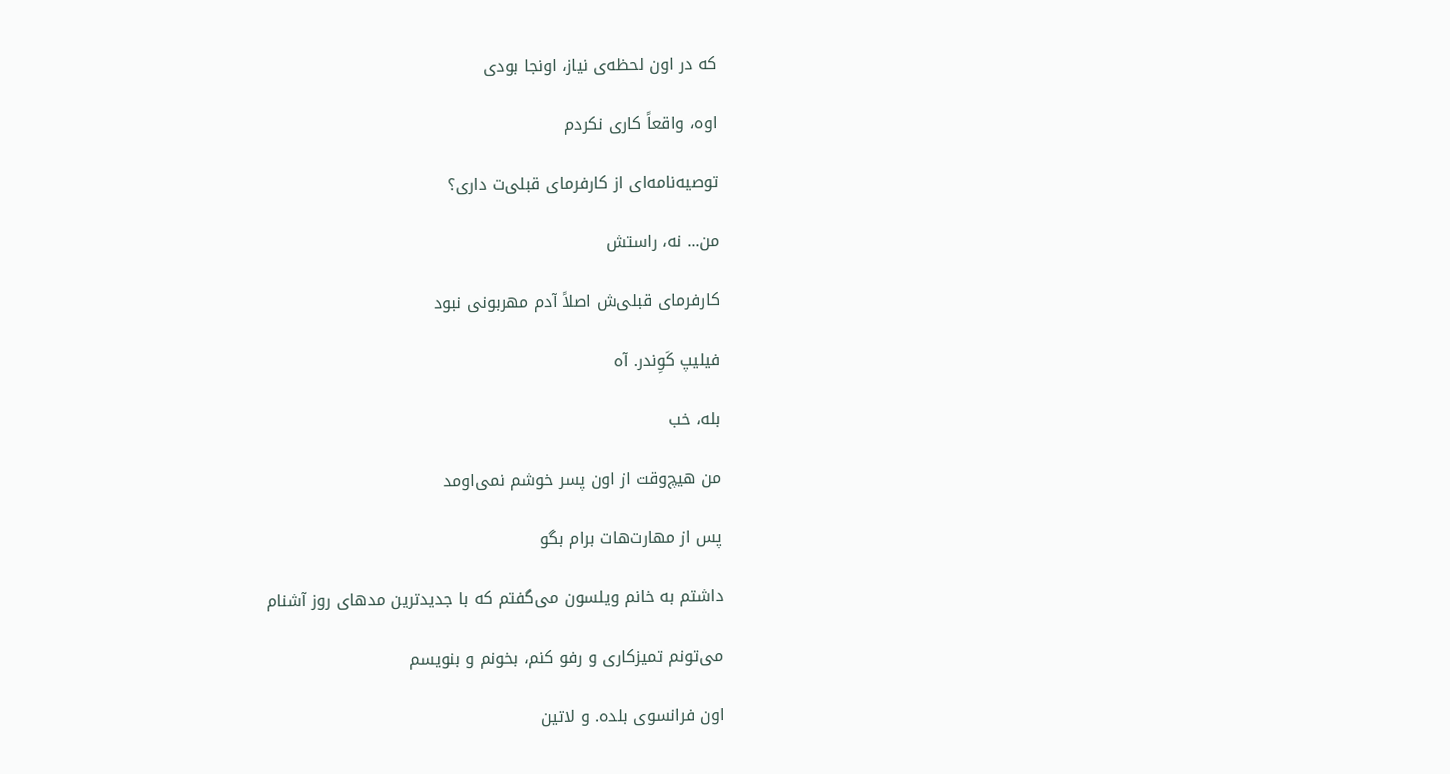که در اون لحظه‌ی نیاز، اونجا بودی

اوه، واقعاً کاری نکردم

توصیه‌نامه‌ای از کارفرمای قبلی‌ت داری؟

من... نه، راستش

کارفرمای قبلی‌ش اصلاً آدم مهربونی نبود

فیلیپ کَوِندر. آه

بله، خب

من هیچ‌وقت از اون پسر خوشم نمی‌اومد

پس از مهارت‌هات برام بگو

داشتم به خانم ویلسون می‌گفتم که با جدیدترین مدهای روز آشنام

می‌تونم تمیزکاری و رفو کنم، بخونم و بنویسم

اون فرانسوی بلده. و لاتین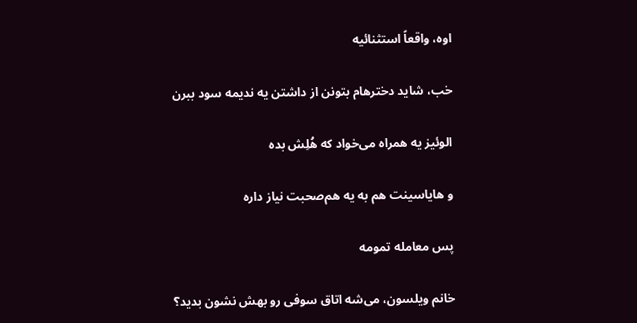اوه، واقعاً استثنائیه

خب، شاید دخترهام بتونن از داشتن یه ندیمه سود ببرن

الوئیز یه همراه می‌خواد که هُلِش بده

و هایاسینت هم به یه هم‌صحبت نیاز داره

پس معامله تمومه

خانم ویلسون، می‌شه اتاق سوفی رو بهش نشون بدید؟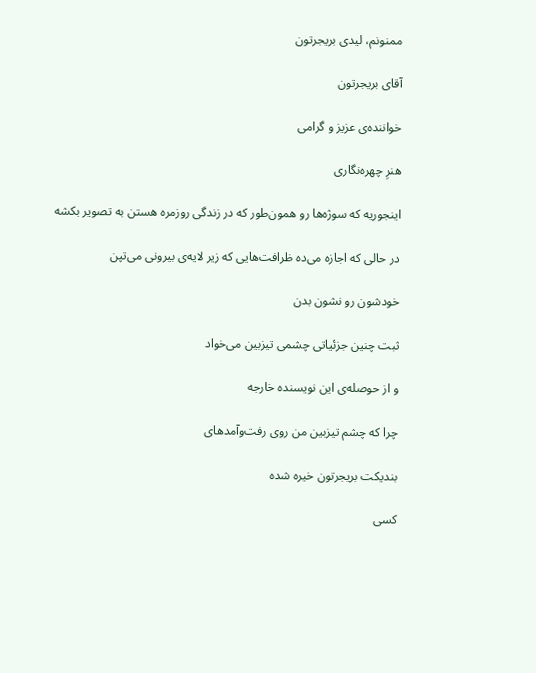ممنونم، لیدی بریجرتون

آقای بریجرتون

خواننده‌ی عزیز و گرامی

هنرِ چهره‌نگاری

اینجوریه که سوژه‌ها رو همون‌طور که در زندگی روزمره هستن به تصویر بکشه

در حالی که اجازه می‌ده ظرافت‌هایی که زیر لایه‌ی بیرونی می‌تپن

خودشون رو نشون بدن

ثبت چنین جزئیاتی چشمی تیزبین می‌خواد

و از حوصله‌ی این نویسنده خارجه

چرا که چشم تیزبین من روی رفت‌و‌آمدهای

بندیکت بریجرتون خیره شده

کسی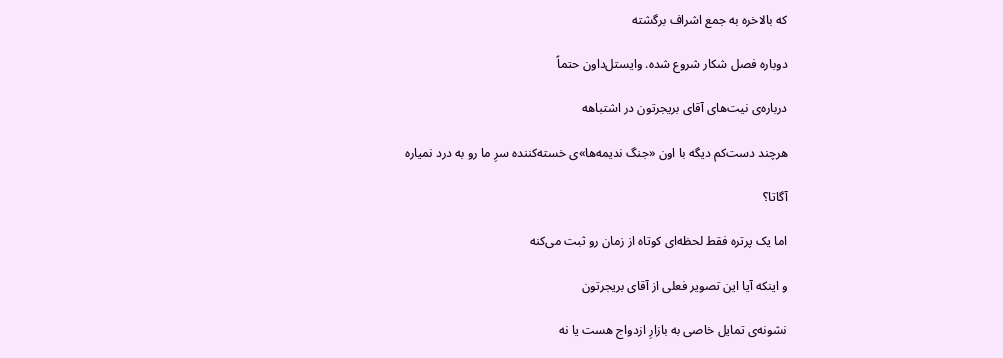که بالاخره به جمع اشراف برگشته

دوباره فصل شکار شروع شده. وایستل‌داون حتماً

درباره‌ی نیت‌های آقای بریجرتون در اشتباهه

هرچند دست‌کم دیگه با اون «جنگ ندیمه‌ها»ی خسته‌کننده سرِ ما رو به درد نمیاره

آگاتا؟

اما یک پرتره فقط لحظه‌ای کوتاه از زمان رو ثبت می‌کنه

و اینکه آیا این تصویر فعلی از آقای بریجرتون

نشونه‌ی تمایل خاصی به بازارِ ازدواج هست یا نه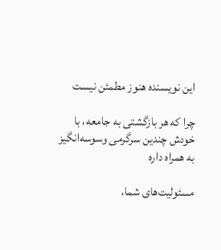این نویسنده هنوز مطمئن نیست

چرا که هر بازگشتی به جامعه، با خودش چندین سرگرمی وسوسه‌انگیز به همراه داره

مسئولیت‌های شما،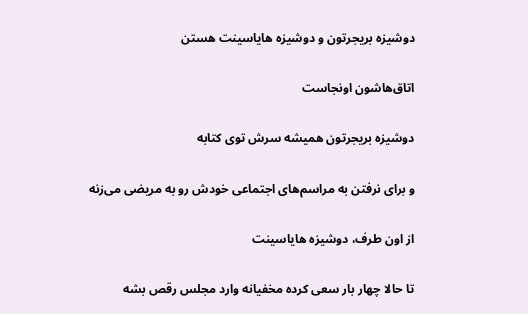دوشیزه بریجرتون و دوشیزه هایاسینت هستن

اتاق‌هاشون اونجاست

دوشیزه بریجرتون همیشه سرش توی کتابه

و برای نرفتن به مراسم‌های اجتماعی خودش رو به مریضی می‌زنه

از اون طرف، دوشیزه هایاسینت

تا حالا چهار بار سعی کرده مخفیانه وارد مجلس رقص بشه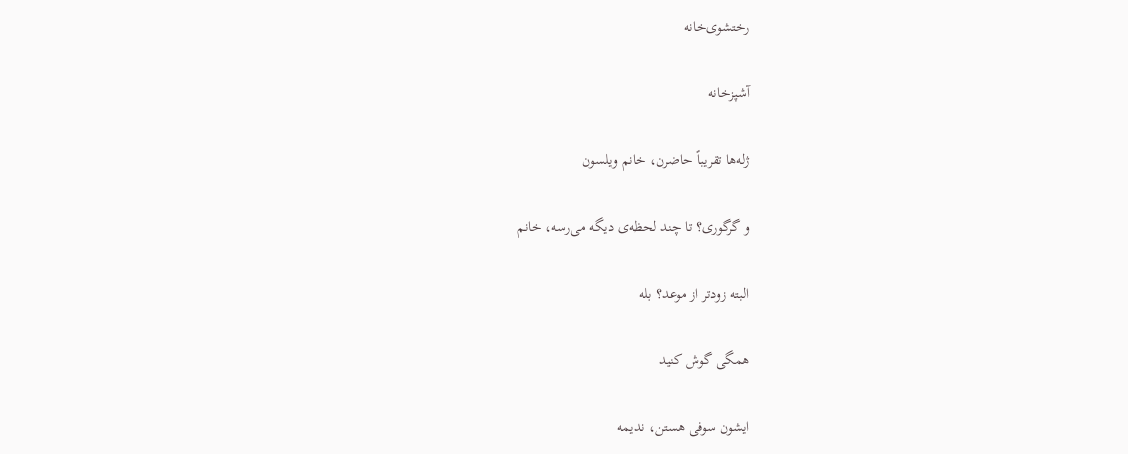رختشوی‌خانه

آشپزخانه

ژله‌ها تقریباً حاضرن، خانم ویلسون

و گرگوری؟ تا چند لحظه‌ی دیگه می‌رسه، خانم

البته زودتر از موعد؟ بله

همگی گوش کنید

ایشون سوفی هستن، ندیمه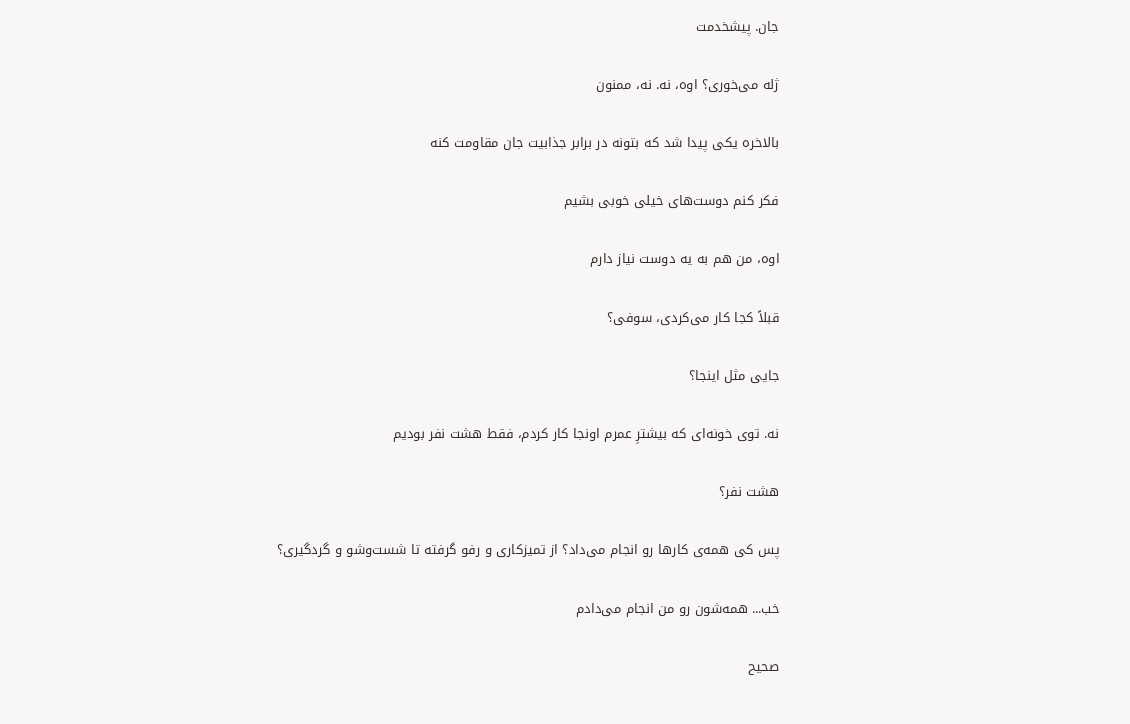جان. پیشخدمت

ژله می‌خوری؟ اوه، نه. نه، ممنون

بالاخره یکی پیدا شد که بتونه در برابر جذابیت جان مقاومت کنه

فکر کنم دوست‌های خیلی خوبی بشیم

اوه، من هم به یه دوست نیاز دارم

قبلاً کجا کار می‌کردی، سوفی؟

جایی مثل اینجا؟

نه. توی خونه‌ای که بیشترِ عمرم اونجا کار کردم، فقط هشت نفر بودیم

هشت نفر؟

پس کی همه‌ی کارها رو انجام می‌داد؟ از تمیزکاری و رفو گرفته تا شست‌وشو و گردگیری؟

خب... همه‌شون رو من انجام می‌دادم

صحیح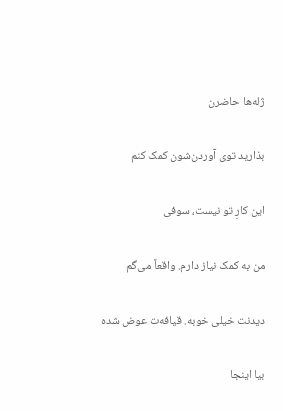ژله‌ها حاضرن

بذارید توی آوردن‌شون کمک کنم

این کارِ تو نیست، سوفی

من به کمک نیاز دارم. واقعاً می‌گم

دیدنت خیلی خوبه. قیافه‌ت عوض شده

بیا اینجا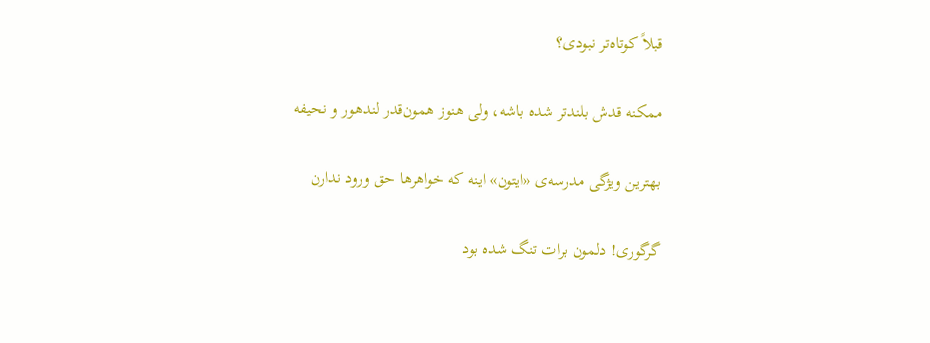قبلاً کوتاه‌تر نبودی؟

ممکنه قدش بلندتر شده باشه، ولی هنوز همون‌قدر لندهور و نحیفه

بهترین ویژگی مدرسه‌ی «ایتون» اینه که خواهرها حق ورود ندارن

گرگوری! دلمون برات تنگ شده بود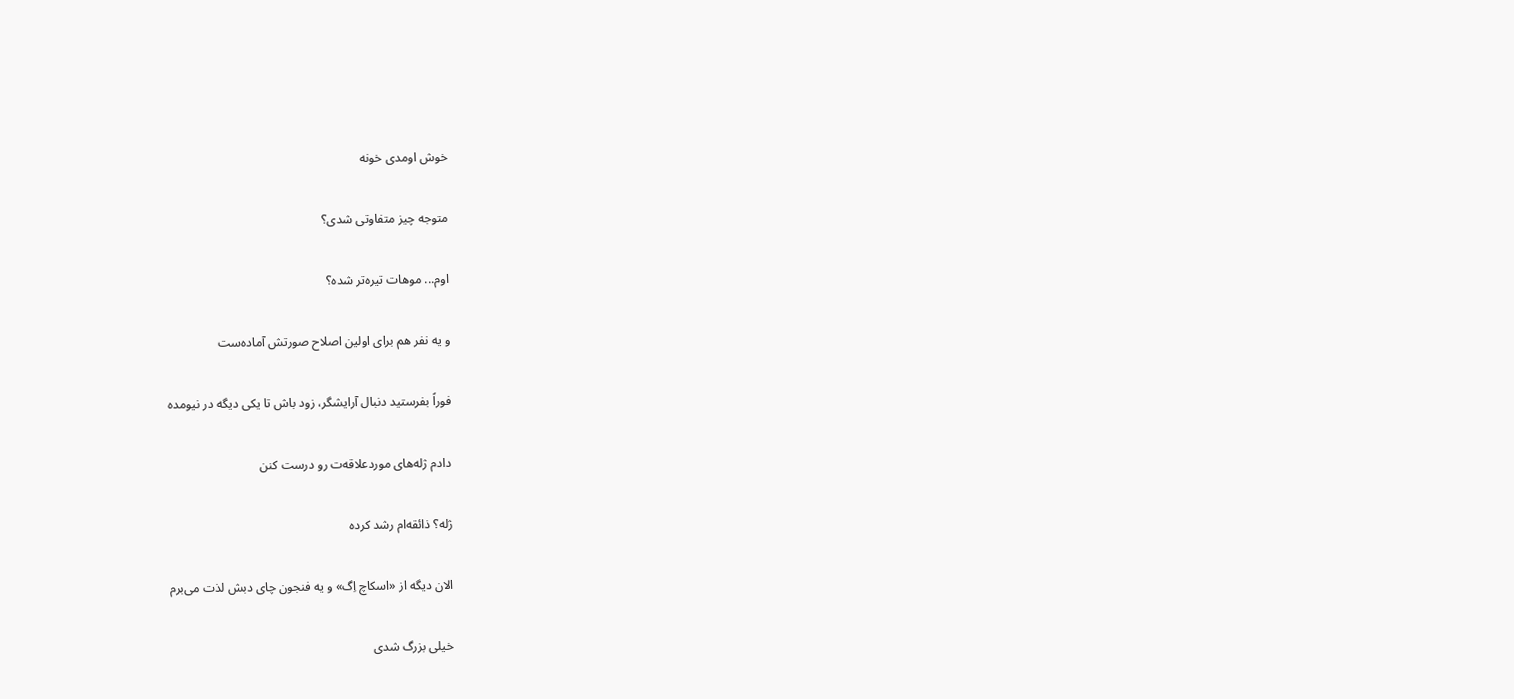خوش اومدی خونه

متوجه چیز متفاوتی شدی؟

اوم... موهات تیره‌تر شده؟

و یه نفر هم برای اولین اصلاح صورتش آماده‌ست

فوراً بفرستید دنبال آرایشگر، زود باش تا یکی دیگه در نیومده

دادم ژله‌های موردعلاقه‌ت رو درست کنن

ژله؟ ذائقه‌ام رشد کرده

الان دیگه از «اسکاچ اِگ» و یه فنجون چای دبش لذت می‌برم

خیلی بزرگ شدی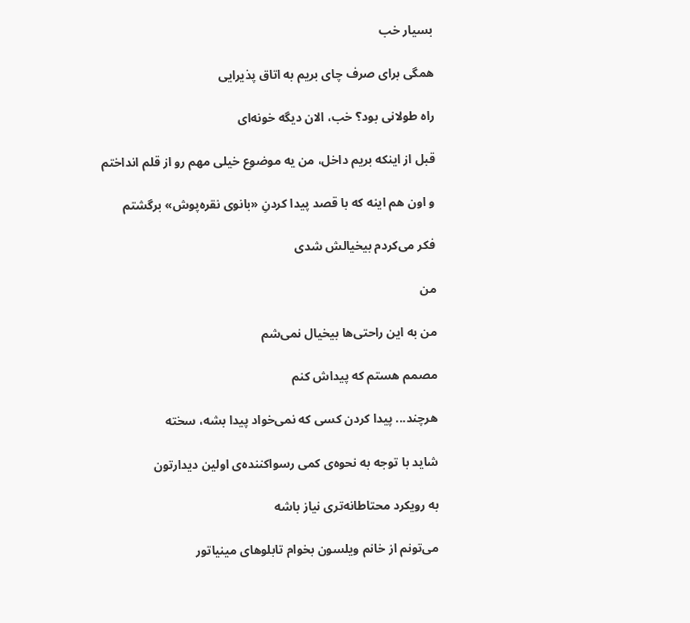بسیار خب

همگی برای صرف چای بریم به اتاق پذیرایی

راه طولانی بود؟ خب، الان دیگه خونه‌ای

قبل از اینکه بریم داخل، من یه موضوع خیلی مهم رو از قلم انداختم

و اون هم اینه که با قصد پیدا کردنِ «بانوی نقره‌پوش» برگشتم

فکر می‌کردم بیخیالش شدی

من

من به این راحتی‌ها بیخیال نمی‌شم

مصمم هستم که پیداش کنم

هرچند... پیدا کردن کسی که نمی‌خواد پیدا بشه، سخته

شاید با توجه به نحوه‌ی کمی رسواکننده‌ی اولین دیدارتون

به رویکرد محتاطانه‌تری نیاز باشه

می‌تونم از خانم ویلسون بخوام تابلوهای مینیاتور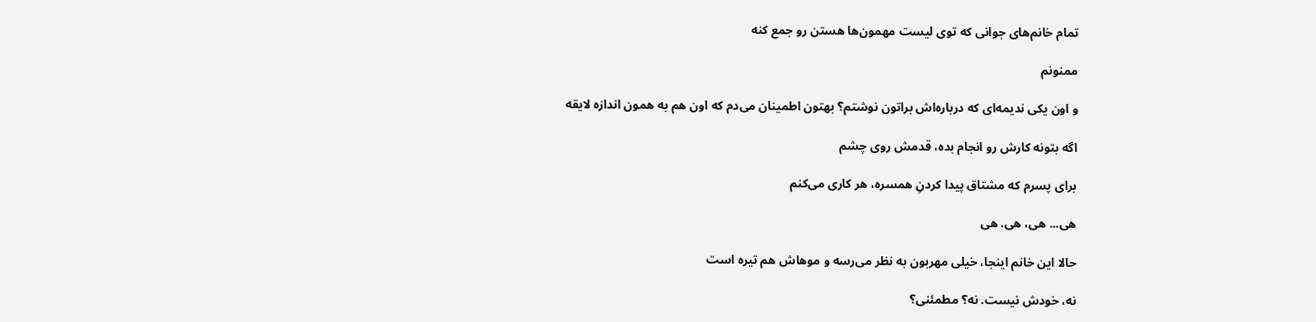تمام خانم‌های جوانی که توی لیست مهمون‌ها هستن رو جمع کنه

ممنونم

و اون یکی ندیمه‌ای که درباره‌اش براتون نوشتم؟ بهتون اطمینان می‌دم که اون هم به همون اندازه لایقه

اگه بتونه کارش رو انجام بده، قدمش روی چشم

برای پسرم که مشتاق پیدا کردنِ همسره، هر کاری می‌کنم

هی... هی، هی. هی

حالا این خانم اینجا، خیلی مهربون به نظر می‌رسه و موهاش هم تیره است

نه، خودش نیست. نه؟ مطمئنی؟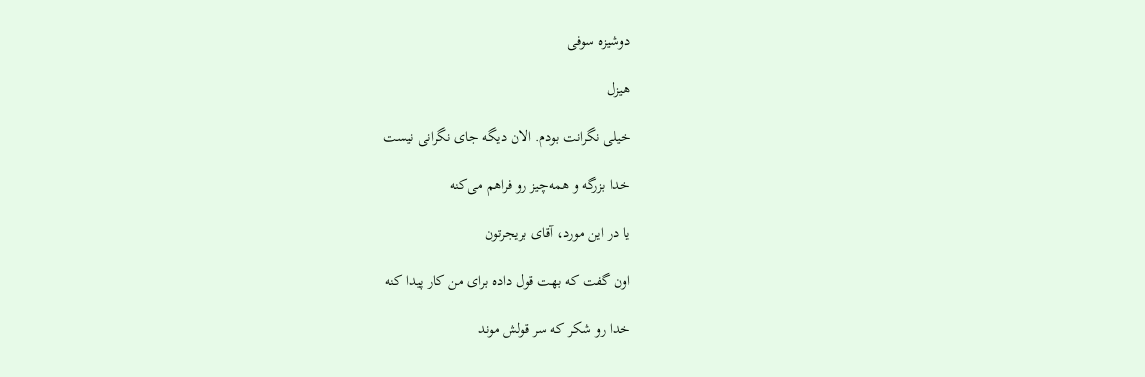دوشیزه سوفی

هیزل

خیلی نگرانت بودم. الان دیگه جای نگرانی نیست

خدا بزرگه و همه‌چیز رو فراهم می‌کنه

یا در این مورد، آقای بریجرتون

اون گفت که بهت قول داده برای من کار پیدا کنه

خدا رو شکر که سر قولش موند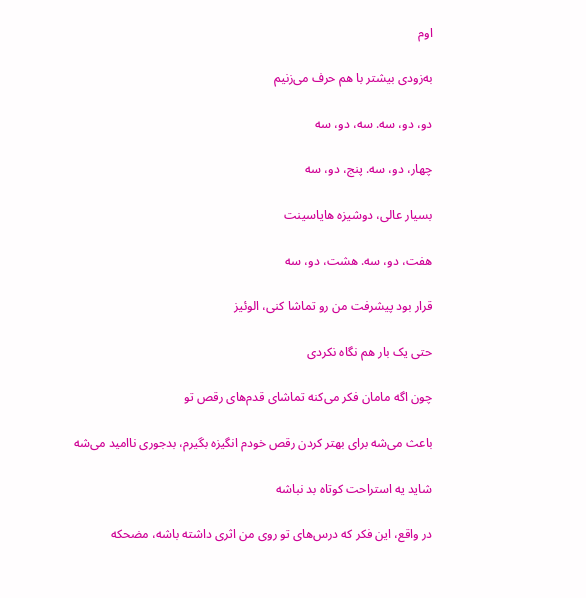اوم

به‌زودی بیشتر با هم حرف می‌زنیم

دو، دو، سه. سه، دو، سه

چهار، دو، سه. پنج، دو، سه

بسیار عالی، دوشیزه هایاسینت

هفت، دو، سه. هشت، دو، سه

قرار بود پیشرفت من رو تماشا کنی، الوئیز

حتی یک بار هم نگاه نکردی

چون اگه مامان فکر می‌کنه تماشای قدم‌های رقص تو

باعث می‌شه برای بهتر کردن رقص خودم انگیزه بگیرم، بدجوری ناامید می‌شه

شاید یه استراحت کوتاه بد نباشه

در واقع، این فکر که درس‌های تو روی من اثری داشته باشه، مضحکه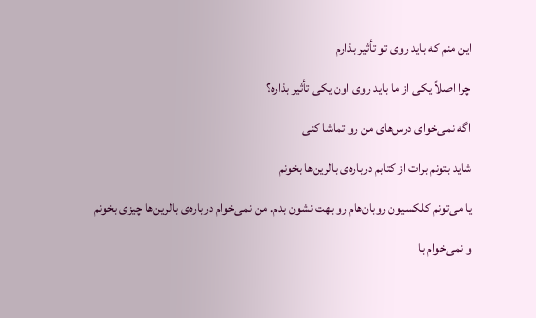این منم که باید روی تو تأثیر بذارم

چرا اصلاً یکی از ما باید روی اون یکی تأثیر بذاره؟

اگه نمی‌خوای درس‌های من رو تماشا کنی

شاید بتونم برات از کتابم درباره‌ی بالرین‌ها بخونم

یا می‌تونم کلکسیون روبان‌هام رو بهت نشون بدم. من نمی‌خوام درباره‌ی بالرین‌ها چیزی بخونم

و نمی‌خوام با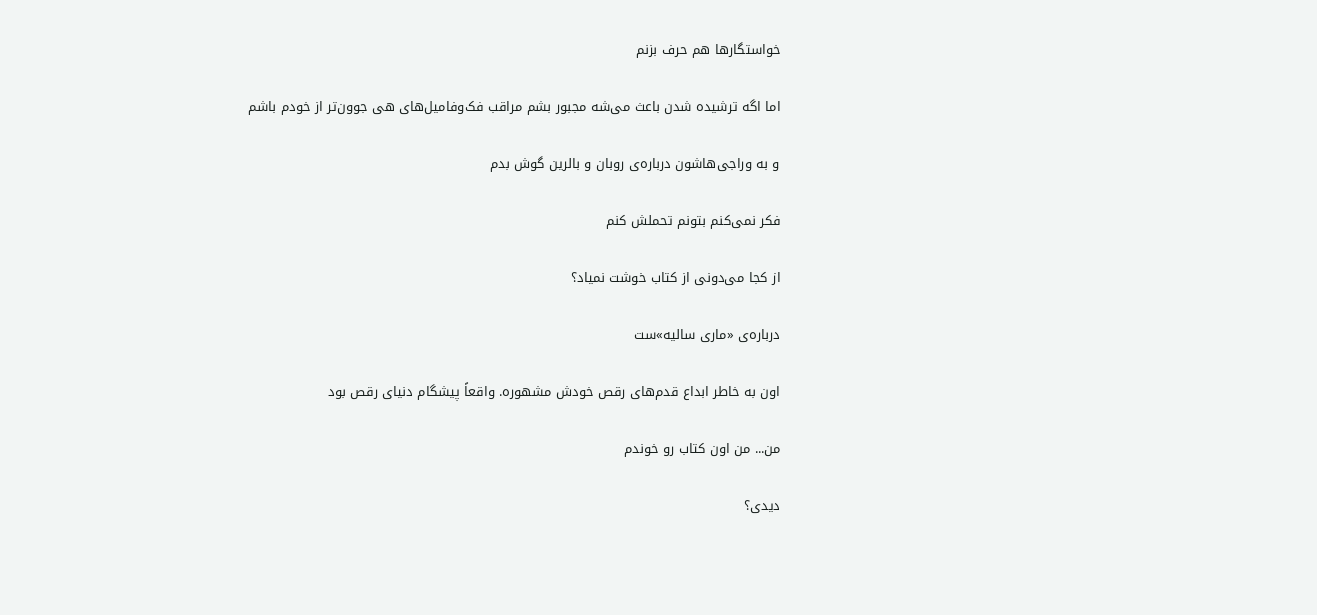خواستگارها هم حرف بزنم

اما اگه ترشیده شدن باعث می‌شه مجبور بشم مراقب فک‌وفامیل‌های هی جوون‌تر از خودم باشم

و به وراجی‌هاشون درباره‌ی روبان و بالرین گوش بدم

فکر نمی‌کنم بتونم تحملش کنم

از کجا می‌دونی از کتاب خوشت نمیاد؟

درباره‌ی «ماری سالیه»ست

اون به خاطر ابداع قدم‌های رقص خودش مشهوره. واقعاً پیشگام دنیای رقص بود

من... من اون کتاب رو خوندم

دیدی؟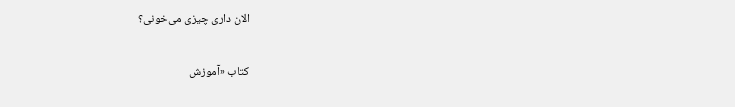الان داری چیزی می‌خونی؟

کتاب «آموزش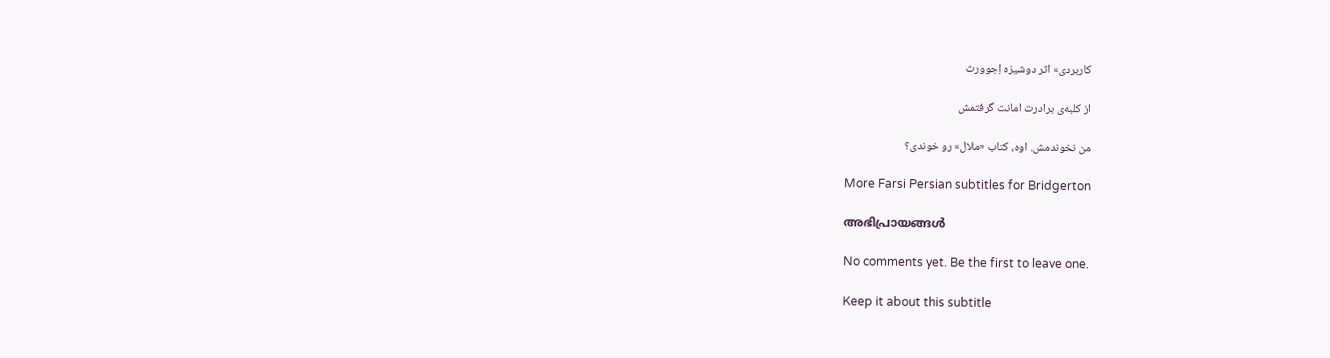کاربردی» اثر دوشیزه اِجوورث

از کلبه‌ی برادرت امانت گرفتمش

من نخوندمش. اوه، کتاب «ملال» رو خوندی؟

More Farsi Persian subtitles for Bridgerton

അഭിപ്രായങ്ങൾ

No comments yet. Be the first to leave one.

Keep it about this subtitle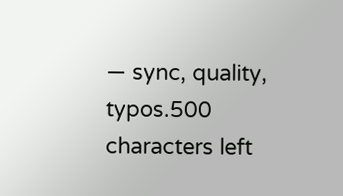— sync, quality, typos.500 characters left